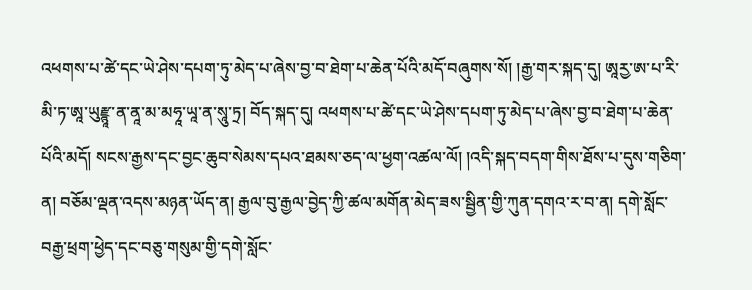འཕགས་པ་ཚེ་དང་ཡེ་ཤེས་དཔག་ཏུ་མེད་པ་ཞེས་བྱ་བ་ཐེག་པ་ཆེན་པོའི་མདོ་བཞུགས་སོ། །རྒྱ་གར་སྐད་དུ། ཨཱརྱ་ཨ་པ་རི་མི་ཏ་ཨཱ་ཡུརྫྙཱ་ན་ནཱ་མ་མཧཱ་ཡཱ་ན་སཱུ་ཏྲ། བོད་སྐད་དུ། འཕགས་པ་ཚེ་དང་ཡེ་ཤེས་དཔག་ཏུ་མེད་པ་ཞེས་བྱ་བ་ཐེག་པ་ཆེན་པོའི་མདོ། སངས་རྒྱས་དང་བྱང་ཆུབ་སེམས་དཔའ་ཐམས་ཅད་ལ་ཕྱག་འཚལ་ལོ། །འདི་སྐད་བདག་གིས་ཐོས་པ་དུས་གཅིག་ན། བཅོམ་ལྡན་འདས་མཉན་ཡོད་ན། རྒྱལ་བུ་རྒྱལ་བྱེད་ཀྱི་ཚལ་མགོན་མེད་ཟས་སྦྱིན་གྱི་ཀུན་དགའ་ར་བ་ན། དགེ་སློང་བརྒྱ་ཕྲག་ཕྱེད་དང་བཅུ་གསུམ་གྱི་དགེ་སློང་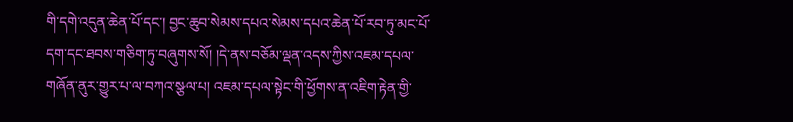གི་དགེ་འདུན་ཆེན་པོ་དང་། བྱང་ཆུབ་སེམས་དཔའ་སེམས་དཔའ་ཆེན་པོ་རབ་ཏུ་མང་པོ་དག་དང་ཐབས་གཅིག་ཏུ་བཞུགས་སོ། །དེ་ནས་བཅོམ་ལྡན་འདས་ཀྱིས་འཇམ་དཔལ་གཞོན་ནུར་གྱུར་པ་ལ་བཀའ་སྩལ་པ། འཇམ་དཔལ་སྟེང་གི་ཕྱོགས་ན་འཇིག་རྟེན་གྱི་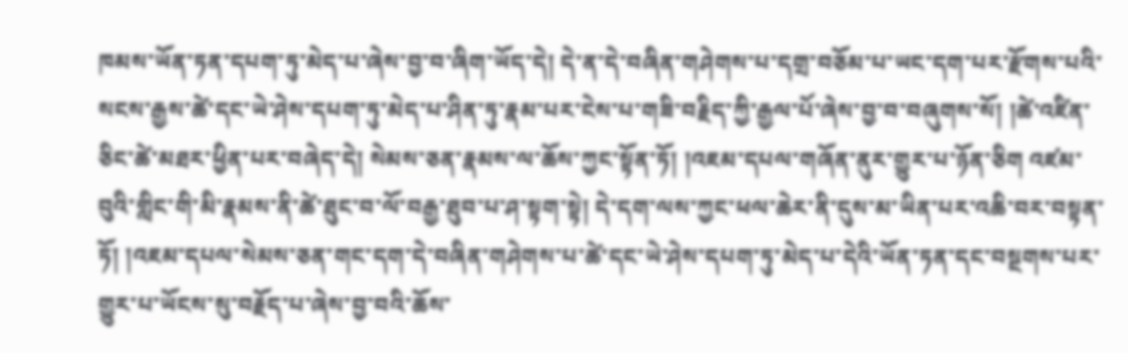ཁམས་ཡོན་ཏན་དཔག་ཏུ་མེད་པ་ཞེས་བྱ་བ་ཞིག་ཡོད་དེ། དེ་ན་དེ་བཞིན་གཤེགས་པ་དགྲ་བཅོམ་པ་ཡང་དག་པར་རྫོགས་པའི་སངས་རྒྱས་ཚེ་དང་ཡེ་ཤེས་དཔག་ཏུ་མེད་པ་ཤིན་ཏུ་རྣམ་པར་ངེས་པ་གཟི་བརྗིད་ཀྱི་རྒྱལ་པོ་ཞེས་བྱ་བ་བཞུགས་སོ། །ཚེ་འཛིན་ཅིང་ཚེ་མཐར་ཕྱིན་པར་བཞེད་དེ། སེམས་ཅན་རྣམས་ལ་ཆོས་ཀྱང་སྟོན་ཏོ། །འཇམ་དཔལ་གཞོན་ནུར་གྱུར་པ་ཉོན་ཅིག འཛམ་བུའི་གླིང་གི་མི་རྣམས་ནི་ཚེ་ཐུང་བ་ལོ་བརྒྱ་ཐུབ་པ་ཤ་སྟག་སྟེ། དེ་དག་ལས་ཀྱང་ཕལ་ཆེར་ནི་དུས་མ་ཡིན་པར་འཆི་བར་བསྟན་ཏོ། །འཇམ་དཔལ་སེམས་ཅན་གང་དག་དེ་བཞིན་གཤེགས་པ་ཚེ་དང་ཡེ་ཤེས་དཔག་ཏུ་མེད་པ་དེའི་ཡོན་ཏན་དང་བསྔགས་པར་གྱུར་པ་ཡོངས་སུ་བརྗོད་པ་ཞེས་བྱ་བའི་ཆོས་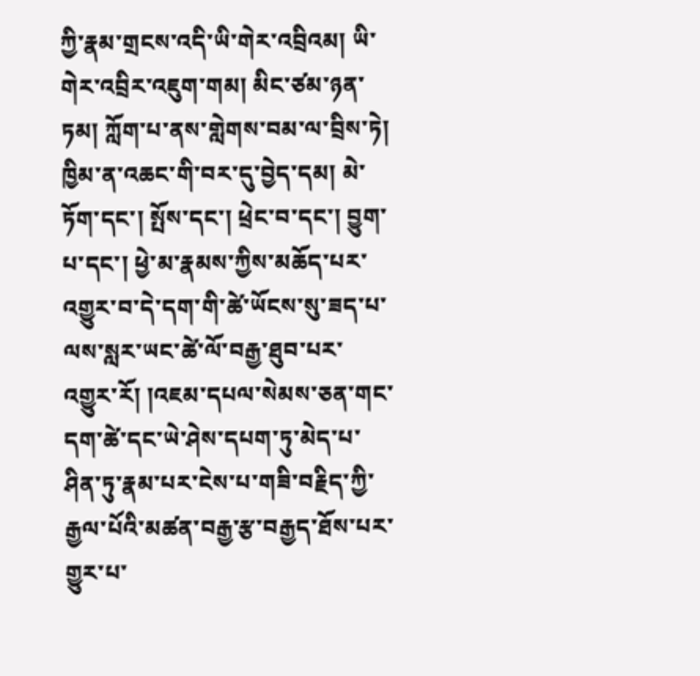ཀྱི་རྣམ་གྲངས་འདི་ཡི་གེར་འབྲིའམ། ཡི་གེར་འབྲིར་འཇུག་གམ། མིང་ཙམ་ཉན་ཏམ། ཀློག་པ་ནས་གླེགས་བམ་ལ་བྲིས་ཏེ། ཁྱིམ་ན་འཆང་གི་བར་དུ་བྱེད་དམ། མེ་ཏོག་དང་། སྤོས་དང་། ཕྲེང་བ་དང་། བྱུག་པ་དང་། ཕྱེ་མ་རྣམས་ཀྱིས་མཆོད་པར་འགྱུར་བ་དེ་དག་གི་ཚེ་ཡོངས་སུ་ཟད་པ་ལས་སླར་ཡང་ཚེ་ལོ་བརྒྱ་ཐུབ་པར་འགྱུར་རོ། །འཇམ་དཔལ་སེམས་ཅན་གང་དག་ཚེ་དང་ཡེ་ཤེས་དཔག་ཏུ་མེད་པ་ཤིན་ཏུ་རྣམ་པར་ངེས་པ་གཟི་བརྗིད་ཀྱི་རྒྱལ་པོའི་མཚན་བརྒྱ་རྩ་བརྒྱད་ཐོས་པར་གྱུར་པ་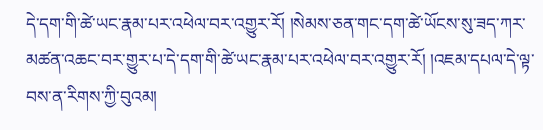དེ་དག་གི་ཚེ་ཡང་རྣམ་པར་འཕེལ་བར་འགྱུར་རོ། །སེམས་ཅན་གང་དག་ཚེ་ཡོངས་སུ་ཟད་ཀར་མཚན་འཆང་བར་གྱུར་པ་དེ་དག་གི་ཚེ་ཡང་རྣམ་པར་འཕེལ་བར་འགྱུར་རོ། །འཇམ་དཔལ་དེ་ལྟ་བས་ན་རིགས་ཀྱི་བུའམ།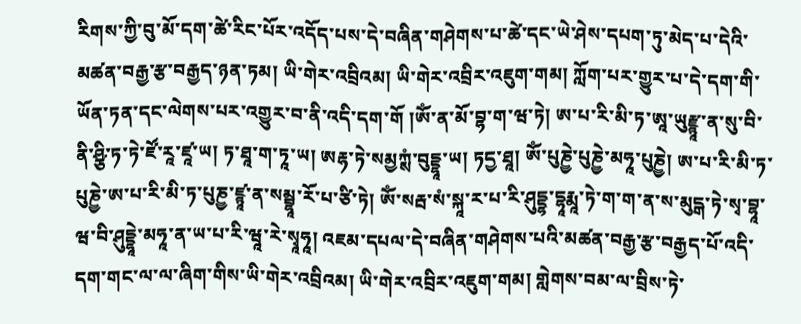རིགས་ཀྱི་བུ་མོ་དག་ཚེ་རིང་པོར་འདོད་པས་དེ་བཞིན་གཤེགས་པ་ཚེ་དང་ཡེ་ཤེས་དཔག་ཏུ་མེད་པ་དེའི་མཚན་བརྒྱ་རྩ་བརྒྱད་ཉན་ཏམ། ཡི་གེར་འབྲིའམ། ཡི་གེར་འབྲིར་འཇུག་གམ། ཀློག་པར་གྱུར་པ་དེ་དག་གི་ཡོན་ཏན་དང་ལེགས་པར་འགྱུར་བ་ནི་འདི་དག་གོ །ཨོཾ་ན་མོ་བྷ་ག་ཝ་ཏེ། ཨ་པ་རི་མི་ཏ་ཨཱ་ཡུརྫྙཱ་ན་སུ་བི་ནི་ཤྩི་ཏ་ཏེ་ཛོ་རཱ་ཛཱ་ཡ། ཏ་ཐཱ་ག་ཏཱ་ཡ། ཨརྷ་ཏེ་སམྱཀྶཾ་བུདྡྷཱ་ཡ། ཏདྱ་ཐཱ། ཨོཾ་པུཎྱེ་པུཎྱེ་མཧཱ་པུཎྱེ། ཨ་པ་རི་མི་ཏ་པུཎྱེ་ཨ་པ་རི་མི་ཏ་པུཎྱ་ཛྙཱ་ན་སམྦྷཱ་རོ་པ་ཙི་ཏེ། ཨོཾ་སརྦ་སཾ་སྐཱ་ར་པ་རི་ཤུདྡྷ་དྷཱརྨཱ་ཏེ་ག་ག་ན་ས་མུདྒ་ཏེ་སྭ་བྷཱ་ཝ་བི་ཤུདྡྷཱེ་མཧཱ་ན་ཡ་པ་རི་ཝཱ་རེ་སྭཱཧཱ། འཇམ་དཔལ་དེ་བཞིན་གཤེགས་པའི་མཚན་བརྒྱ་རྩ་བརྒྱད་པོ་འདི་དག་གང་ལ་ལ་ཞིག་གིས་ཡི་གེར་འབྲིའམ། ཡི་གེར་འབྲིར་འཇུག་གམ། གླེགས་བམ་ལ་བྲིས་ཏེ་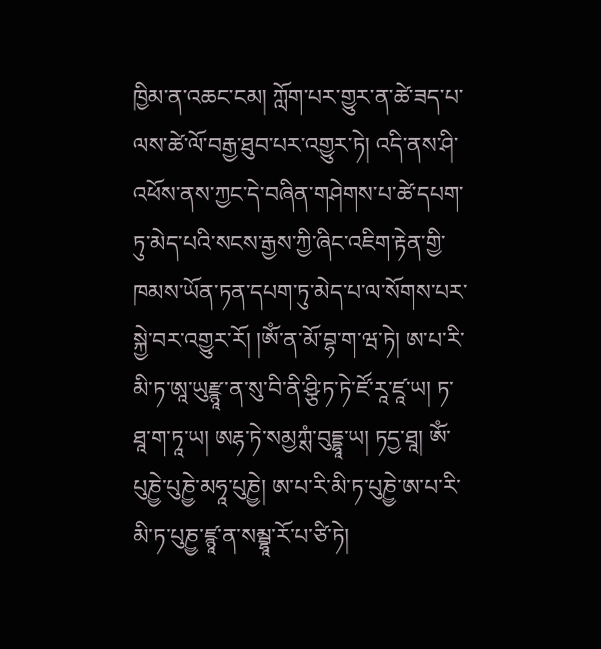ཁྱིམ་ན་འཆང་ངམ། ཀློག་པར་གྱུར་ན་ཚེ་ཟད་པ་ལས་ཚེ་ལོ་བརྒྱ་ཐུབ་པར་འགྱུར་ཏེ། འདི་ནས་ཤི་འཕོས་ནས་ཀྱང་དེ་བཞིན་གཤེགས་པ་ཚེ་དཔག་ཏུ་མེད་པའི་སངས་རྒྱས་ཀྱི་ཞིང་འཇིག་རྟེན་གྱི་ཁམས་ཡོན་ཏན་དཔག་ཏུ་མེད་པ་ལ་སོགས་པར་སྐྱེ་བར་འགྱུར་རོ། །ཨོཾ་ན་མོ་བྷ་ག་ཝ་ཏེ། ཨ་པ་རི་མི་ཏ་ཨཱ་ཡུརྫྙཱ་ན་སུ་བི་ནི་ཤྩི་ཏ་ཏེ་ཛོ་རཱ་ཛཱ་ཡ། ཏ་ཐཱ་ག་ཏཱ་ཡ། ཨརྷ་ཏེ་སམྱཀྶཾ་བུདྡྷཱ་ཡ། ཏདྱ་ཐཱ། ཨོཾ་པུཎྱེ་པུཎྱེ་མཧཱ་པུཎྱེ། ཨ་པ་རི་མི་ཏ་པུཎྱེ་ཨ་པ་རི་མི་ཏ་པུཎྱ་ཛྙཱ་ན་སམྦྷཱ་རོ་པ་ཙི་ཏེ།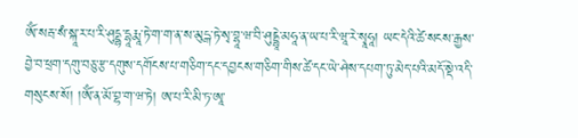ཨོཾ་སརྦ་སཾ་སྐཱ་ར་པ་རི་ཤུདྡྷ་དྷཱརྨཱ་ཏེ་ག་ག་ན་ས་མུདྒ་ཏེ་སྭ་བྷཱ་ཝ་བི་ཤུདྡྷཱེ་མཧཱ་ན་ཡ་པ་རི་ཝཱ་རེ་སྭཱཧཱ། ཡང་དེའི་ཚེ་སངས་རྒྱས་བྱེ་བ་ཕྲག་དགུ་བཅུ་རྩ་དགུས་དགོངས་པ་གཅིག་དང་དབྱངས་གཅིག་གིས་ཚེ་དང་ཡེ་ཤེས་དཔག་ཏུ་མེད་པའི་མདོ་སྡེ་འདི་གསུངས་སོ། །ཨོཾ་ན་མོ་བྷ་ག་ཝ་ཏེ། ཨ་པ་རི་མི་ཏ་ཨཱ་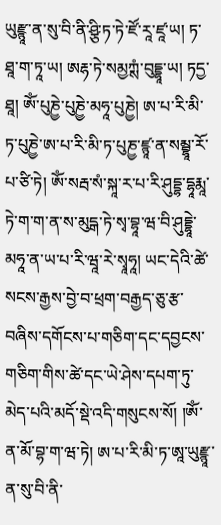ཡུརྫྙཱ་ན་སུ་བི་ནི་ཤྩི་ཏ་ཏེ་ཛོ་རཱ་ཛཱ་ཡ། ཏ་ཐཱ་ག་ཏཱ་ཡ། ཨརྷ་ཏེ་སམྱཀྶཾ་བུདྡྷཱ་ཡ། ཏདྱ་ཐཱ། ཨོཾ་པུཎྱེ་པུཎྱེ་མཧཱ་པུཎྱེ། ཨ་པ་རི་མི་ཏ་པུཎྱེ་ཨ་པ་རི་མི་ཏ་པུཎྱ་ཛྙཱ་ན་སམྦྷཱ་རོ་པ་ཙི་ཏེ། ཨོཾ་སརྦ་སཾ་སྐཱ་ར་པ་རི་ཤུདྡྷ་དྷཱརྨཱ་ཏེ་ག་ག་ན་ས་མུདྒ་ཏེ་སྭ་བྷཱ་ཝ་བི་ཤུདྡྷཱེ་མཧཱ་ན་ཡ་པ་རི་ཝཱ་རེ་སྭཱཧཱ། ཡང་དེའི་ཚེ་སངས་རྒྱས་བྱེ་བ་ཕྲག་བརྒྱད་ཅུ་རྩ་བཞིས་དགོངས་པ་གཅིག་དང་དབྱངས་གཅིག་གིས་ཚེ་དང་ཡེ་ཤེས་དཔག་ཏུ་མེད་པའི་མདོ་སྡེ་འདི་གསུངས་སོ། །ཨོཾ་ན་མོ་བྷ་ག་ཝ་ཏེ། ཨ་པ་རི་མི་ཏ་ཨཱ་ཡུརྫྙཱ་ན་སུ་བི་ནི་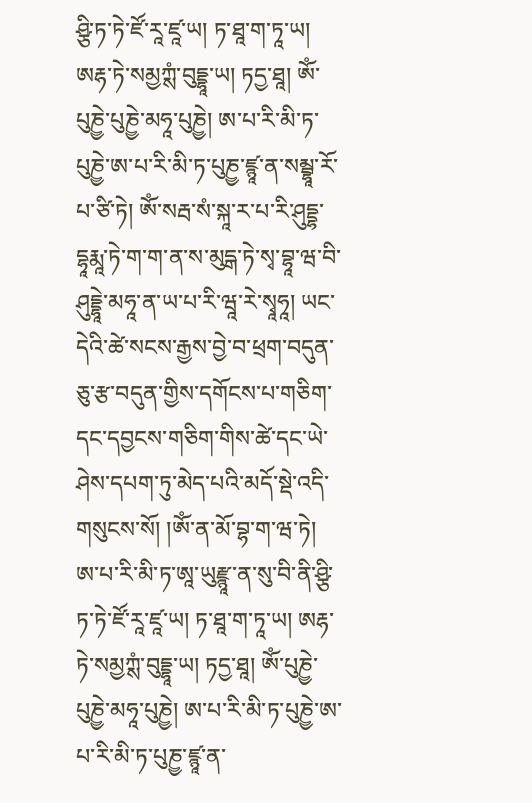ཤྩི་ཏ་ཏེ་ཛོ་རཱ་ཛཱ་ཡ། ཏ་ཐཱ་ག་ཏཱ་ཡ། ཨརྷ་ཏེ་སམྱཀྶཾ་བུདྡྷཱ་ཡ། ཏདྱ་ཐཱ། ཨོཾ་པུཎྱེ་པུཎྱེ་མཧཱ་པུཎྱེ། ཨ་པ་རི་མི་ཏ་པུཎྱེ་ཨ་པ་རི་མི་ཏ་པུཎྱ་ཛྙཱ་ན་སམྦྷཱ་རོ་པ་ཙི་ཏེ། ཨོཾ་སརྦ་སཾ་སྐཱ་ར་པ་རི་ཤུདྡྷ་དྷཱརྨཱ་ཏེ་ག་ག་ན་ས་མུདྒ་ཏེ་སྭ་བྷཱ་ཝ་བི་ཤུདྡྷཱེ་མཧཱ་ན་ཡ་པ་རི་ཝཱ་རེ་སྭཱཧཱ། ཡང་དེའི་ཚེ་སངས་རྒྱས་བྱེ་བ་ཕྲག་བདུན་ཅུ་རྩ་བདུན་གྱིས་དགོངས་པ་གཅིག་དང་དབྱངས་གཅིག་གིས་ཚེ་དང་ཡེ་ཤེས་དཔག་ཏུ་མེད་པའི་མདོ་སྡེ་འདི་གསུངས་སོ། །ཨོཾ་ན་མོ་བྷ་ག་ཝ་ཏེ། ཨ་པ་རི་མི་ཏ་ཨཱ་ཡུརྫྙཱ་ན་སུ་བི་ནི་ཤྩི་ཏ་ཏེ་ཛོ་རཱ་ཛཱ་ཡ། ཏ་ཐཱ་ག་ཏཱ་ཡ། ཨརྷ་ཏེ་སམྱཀྶཾ་བུདྡྷཱ་ཡ། ཏདྱ་ཐཱ། ཨོཾ་པུཎྱེ་པུཎྱེ་མཧཱ་པུཎྱེ། ཨ་པ་རི་མི་ཏ་པུཎྱེ་ཨ་པ་རི་མི་ཏ་པུཎྱ་ཛྙཱ་ན་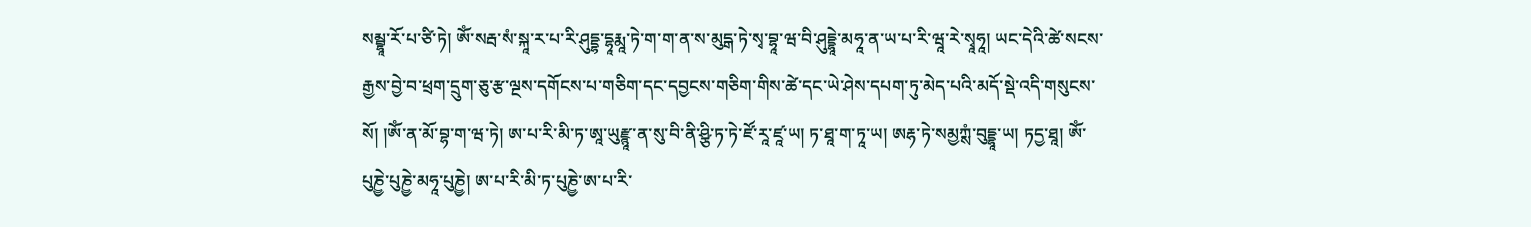སམྦྷཱ་རོ་པ་ཙི་ཏེ། ཨོཾ་སརྦ་སཾ་སྐཱ་ར་པ་རི་ཤུདྡྷ་དྷཱརྨཱ་ཏེ་ག་ག་ན་ས་མུདྒ་ཏེ་སྭ་བྷཱ་ཝ་བི་ཤུདྡྷཱེ་མཧཱ་ན་ཡ་པ་རི་ཝཱ་རེ་སྭཱཧཱ། ཡང་དེའི་ཚེ་སངས་རྒྱས་བྱེ་བ་ཕྲག་དྲུག་ཅུ་རྩ་ལྔས་དགོངས་པ་གཅིག་དང་དབྱངས་གཅིག་གིས་ཚེ་དང་ཡེ་ཤེས་དཔག་ཏུ་མེད་པའི་མདོ་སྡེ་འདི་གསུངས་སོ། །ཨོཾ་ན་མོ་བྷ་ག་ཝ་ཏེ། ཨ་པ་རི་མི་ཏ་ཨཱ་ཡུརྫྙཱ་ན་སུ་བི་ནི་ཤྩི་ཏ་ཏེ་ཛོ་རཱ་ཛཱ་ཡ། ཏ་ཐཱ་ག་ཏཱ་ཡ། ཨརྷ་ཏེ་སམྱཀྶཾ་བུདྡྷཱ་ཡ། ཏདྱ་ཐཱ། ཨོཾ་པུཎྱེ་པུཎྱེ་མཧཱ་པུཎྱེ། ཨ་པ་རི་མི་ཏ་པུཎྱེ་ཨ་པ་རི་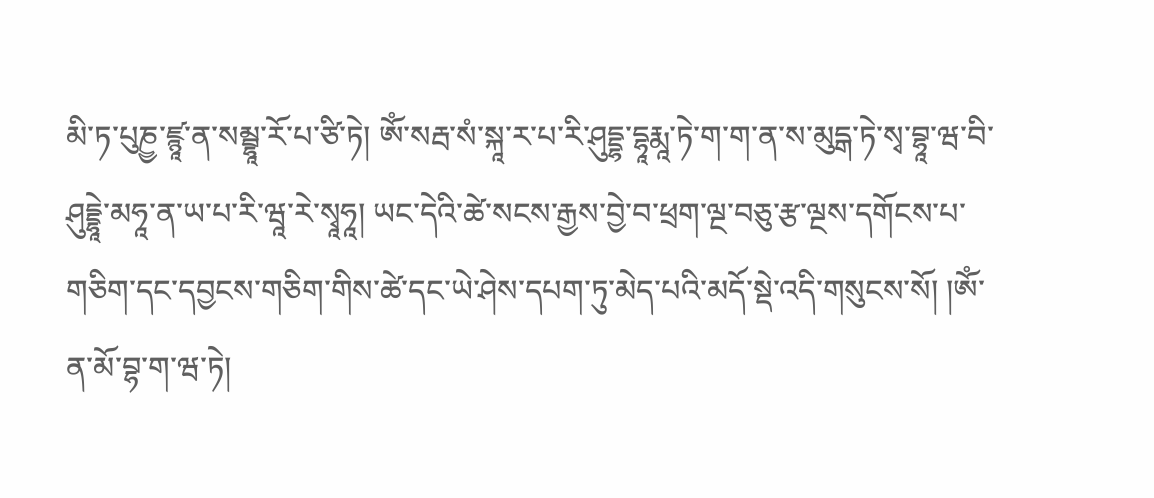མི་ཏ་པུཎྱ་ཛྙཱ་ན་སམྦྷཱ་རོ་པ་ཙི་ཏེ། ཨོཾ་སརྦ་སཾ་སྐཱ་ར་པ་རི་ཤུདྡྷ་དྷཱརྨཱ་ཏེ་ག་ག་ན་ས་མུདྒ་ཏེ་སྭ་བྷཱ་ཝ་བི་ཤུདྡྷཱེ་མཧཱ་ན་ཡ་པ་རི་ཝཱ་རེ་སྭཱཧཱ། ཡང་དེའི་ཚེ་སངས་རྒྱས་བྱེ་བ་ཕྲག་ལྔ་བཅུ་རྩ་ལྔས་དགོངས་པ་གཅིག་དང་དབྱངས་གཅིག་གིས་ཚེ་དང་ཡེ་ཤེས་དཔག་ཏུ་མེད་པའི་མདོ་སྡེ་འདི་གསུངས་སོ། །ཨོཾ་ན་མོ་བྷ་ག་ཝ་ཏེ།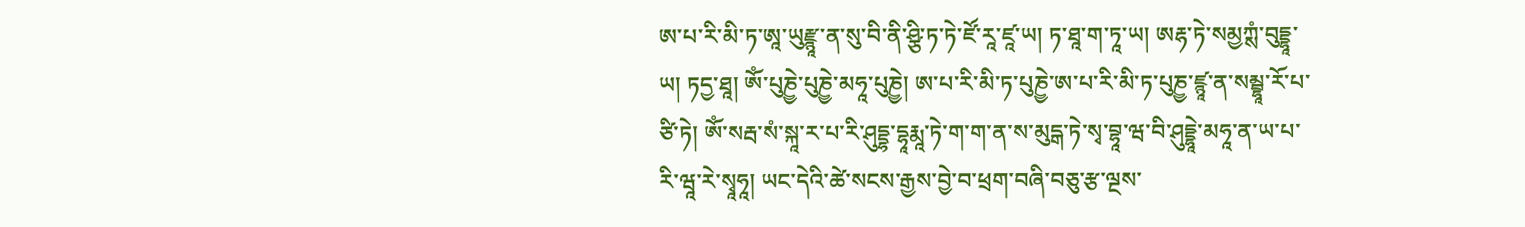ཨ་པ་རི་མི་ཏ་ཨཱ་ཡུརྫྙཱ་ན་སུ་བི་ནི་ཤྩི་ཏ་ཏེ་ཛོ་རཱ་ཛཱ་ཡ། ཏ་ཐཱ་ག་ཏཱ་ཡ། ཨརྷ་ཏེ་སམྱཀྶཾ་བུདྡྷཱ་ཡ། ཏདྱ་ཐཱ། ཨོཾ་པུཎྱེ་པུཎྱེ་མཧཱ་པུཎྱེ། ཨ་པ་རི་མི་ཏ་པུཎྱེ་ཨ་པ་རི་མི་ཏ་པུཎྱ་ཛྙཱ་ན་སམྦྷཱ་རོ་པ་ཙི་ཏེ། ཨོཾ་སརྦ་སཾ་སྐཱ་ར་པ་རི་ཤུདྡྷ་དྷཱརྨཱ་ཏེ་ག་ག་ན་ས་མུདྒ་ཏེ་སྭ་བྷཱ་ཝ་བི་ཤུདྡྷཱེ་མཧཱ་ན་ཡ་པ་རི་ཝཱ་རེ་སྭཱཧཱ། ཡང་དེའི་ཚེ་སངས་རྒྱས་བྱེ་བ་ཕྲག་བཞི་བཅུ་རྩ་ལྔས་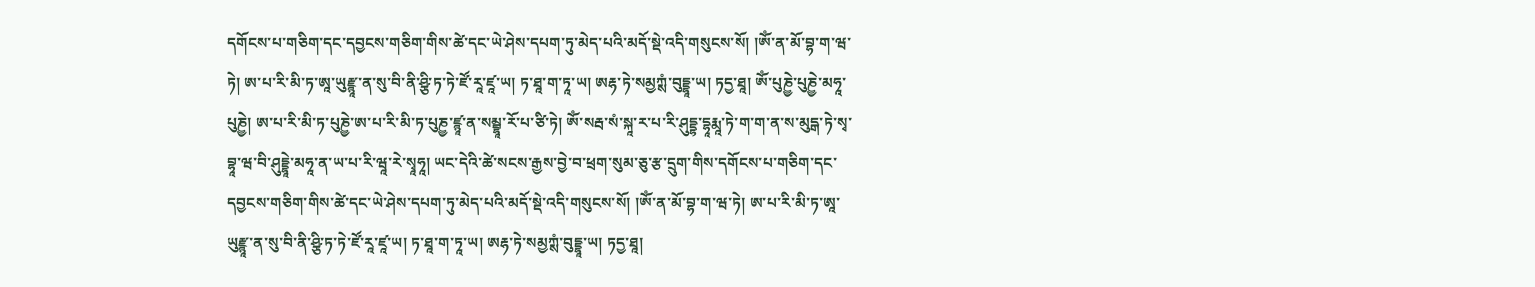དགོངས་པ་གཅིག་དང་དབྱངས་གཅིག་གིས་ཚེ་དང་ཡེ་ཤེས་དཔག་ཏུ་མེད་པའི་མདོ་སྡེ་འདི་གསུངས་སོ། །ཨོཾ་ན་མོ་བྷ་ག་ཝ་ཏེ། ཨ་པ་རི་མི་ཏ་ཨཱ་ཡུརྫྙཱ་ན་སུ་བི་ནི་ཤྩི་ཏ་ཏེ་ཛོ་རཱ་ཛཱ་ཡ། ཏ་ཐཱ་ག་ཏཱ་ཡ། ཨརྷ་ཏེ་སམྱཀྶཾ་བུདྡྷཱ་ཡ། ཏདྱ་ཐཱ། ཨོཾ་པུཎྱེ་པུཎྱེ་མཧཱ་པུཎྱེ། ཨ་པ་རི་མི་ཏ་པུཎྱེ་ཨ་པ་རི་མི་ཏ་པུཎྱ་ཛྙཱ་ན་སམྦྷཱ་རོ་པ་ཙི་ཏེ། ཨོཾ་སརྦ་སཾ་སྐཱ་ར་པ་རི་ཤུདྡྷ་དྷཱརྨཱ་ཏེ་ག་ག་ན་ས་མུདྒ་ཏེ་སྭ་བྷཱ་ཝ་བི་ཤུདྡྷཱེ་མཧཱ་ན་ཡ་པ་རི་ཝཱ་རེ་སྭཱཧཱ། ཡང་དེའི་ཚེ་སངས་རྒྱས་བྱེ་བ་ཕྲག་སུམ་ཅུ་རྩ་དྲུག་གིས་དགོངས་པ་གཅིག་དང་དབྱངས་གཅིག་གིས་ཚེ་དང་ཡེ་ཤེས་དཔག་ཏུ་མེད་པའི་མདོ་སྡེ་འདི་གསུངས་སོ། །ཨོཾ་ན་མོ་བྷ་ག་ཝ་ཏེ། ཨ་པ་རི་མི་ཏ་ཨཱ་ཡུརྫྙཱ་ན་སུ་བི་ནི་ཤྩི་ཏ་ཏེ་ཛོ་རཱ་ཛཱ་ཡ། ཏ་ཐཱ་ག་ཏཱ་ཡ། ཨརྷ་ཏེ་སམྱཀྶཾ་བུདྡྷཱ་ཡ། ཏདྱ་ཐཱ།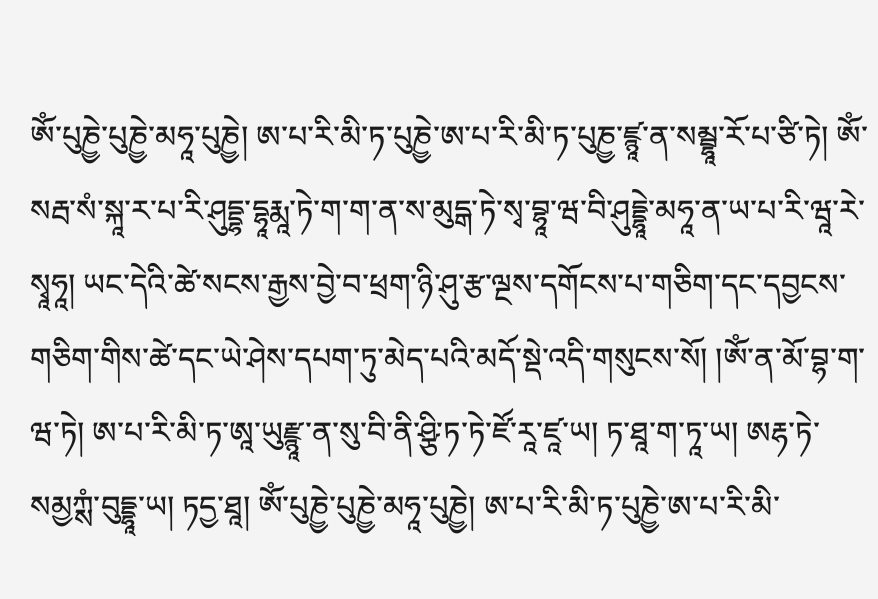ཨོཾ་པུཎྱེ་པུཎྱེ་མཧཱ་པུཎྱེ། ཨ་པ་རི་མི་ཏ་པུཎྱེ་ཨ་པ་རི་མི་ཏ་པུཎྱ་ཛྙཱ་ན་སམྦྷཱ་རོ་པ་ཙི་ཏེ། ཨོཾ་སརྦ་སཾ་སྐཱ་ར་པ་རི་ཤུདྡྷ་དྷཱརྨཱ་ཏེ་ག་ག་ན་ས་མུདྒ་ཏེ་སྭ་བྷཱ་ཝ་བི་ཤུདྡྷཱེ་མཧཱ་ན་ཡ་པ་རི་ཝཱ་རེ་སྭཱཧཱ། ཡང་དེའི་ཚེ་སངས་རྒྱས་བྱེ་བ་ཕྲག་ཉི་ཤུ་རྩ་ལྔས་དགོངས་པ་གཅིག་དང་དབྱངས་གཅིག་གིས་ཚེ་དང་ཡེ་ཤེས་དཔག་ཏུ་མེད་པའི་མདོ་སྡེ་འདི་གསུངས་སོ། །ཨོཾ་ན་མོ་བྷ་ག་ཝ་ཏེ། ཨ་པ་རི་མི་ཏ་ཨཱ་ཡུརྫྙཱ་ན་སུ་བི་ནི་ཤྩི་ཏ་ཏེ་ཛོ་རཱ་ཛཱ་ཡ། ཏ་ཐཱ་ག་ཏཱ་ཡ། ཨརྷ་ཏེ་སམྱཀྶཾ་བུདྡྷཱ་ཡ། ཏདྱ་ཐཱ། ཨོཾ་པུཎྱེ་པུཎྱེ་མཧཱ་པུཎྱེ། ཨ་པ་རི་མི་ཏ་པུཎྱེ་ཨ་པ་རི་མི་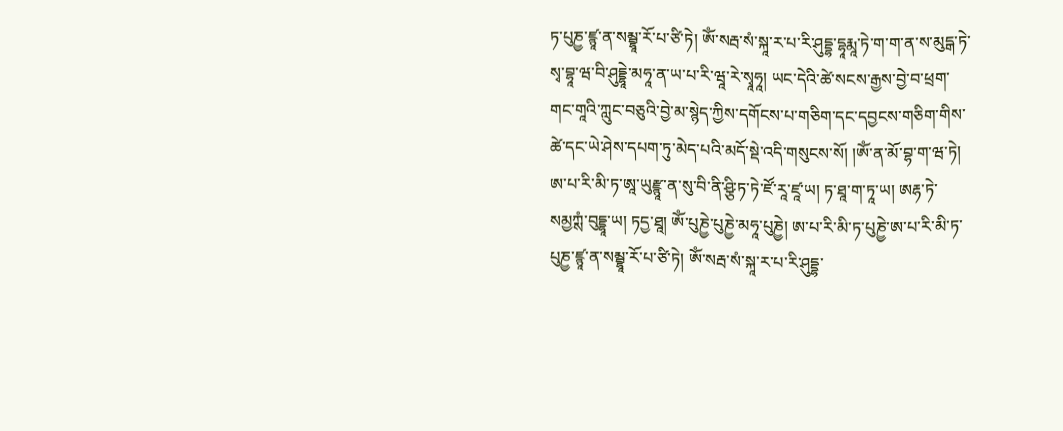ཏ་པུཎྱ་ཛྙཱ་ན་སམྦྷཱ་རོ་པ་ཙི་ཏེ། ཨོཾ་སརྦ་སཾ་སྐཱ་ར་པ་རི་ཤུདྡྷ་དྷཱརྨཱ་ཏེ་ག་ག་ན་ས་མུདྒ་ཏེ་སྭ་བྷཱ་ཝ་བི་ཤུདྡྷཱེ་མཧཱ་ན་ཡ་པ་རི་ཝཱ་རེ་སྭཱཧཱ། ཡང་དེའི་ཚེ་སངས་རྒྱས་བྱེ་བ་ཕྲག་གང་གཱའི་ཀླུང་བཅུའི་བྱེ་མ་སྙེད་ཀྱིས་དགོངས་པ་གཅིག་དང་དབྱངས་གཅིག་གིས་ཚེ་དང་ཡེ་ཤེས་དཔག་ཏུ་མེད་པའི་མདོ་སྡེ་འདི་གསུངས་སོ། །ཨོཾ་ན་མོ་བྷ་ག་ཝ་ཏེ། ཨ་པ་རི་མི་ཏ་ཨཱ་ཡུརྫྙཱ་ན་སུ་བི་ནི་ཤྩི་ཏ་ཏེ་ཛོ་རཱ་ཛཱ་ཡ། ཏ་ཐཱ་ག་ཏཱ་ཡ། ཨརྷ་ཏེ་སམྱཀྶཾ་བུདྡྷཱ་ཡ། ཏདྱ་ཐཱ། ཨོཾ་པུཎྱེ་པུཎྱེ་མཧཱ་པུཎྱེ། ཨ་པ་རི་མི་ཏ་པུཎྱེ་ཨ་པ་རི་མི་ཏ་པུཎྱ་ཛྙཱ་ན་སམྦྷཱ་རོ་པ་ཙི་ཏེ། ཨོཾ་སརྦ་སཾ་སྐཱ་ར་པ་རི་ཤུདྡྷ་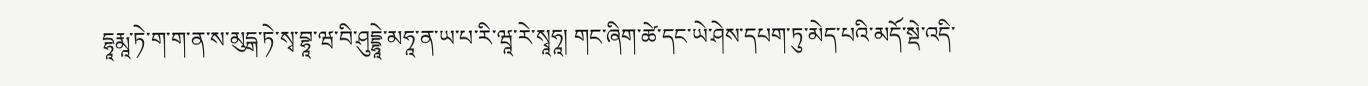དྷཱརྨཱ་ཏེ་ག་ག་ན་ས་མུདྒ་ཏེ་སྭ་བྷཱ་ཝ་བི་ཤུདྡྷཱེ་མཧཱ་ན་ཡ་པ་རི་ཝཱ་རེ་སྭཱཧཱ། གང་ཞིག་ཚེ་དང་ཡེ་ཤེས་དཔག་ཏུ་མེད་པའི་མདོ་སྡེ་འདི་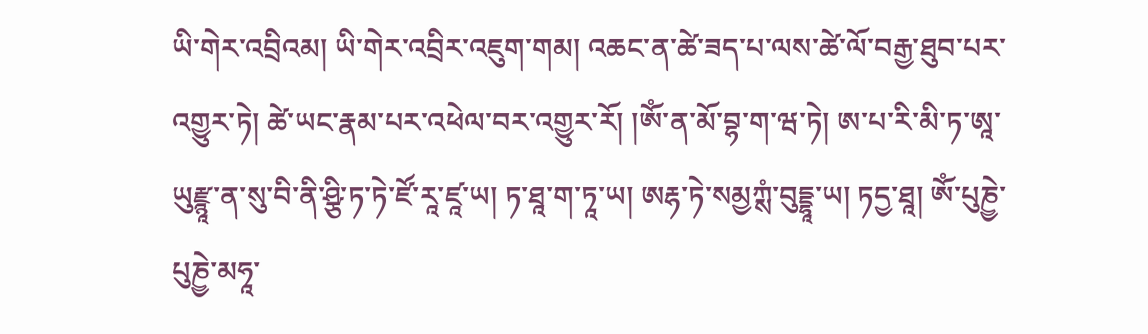ཡི་གེར་འབྲིའམ། ཡི་གེར་འབྲིར་འཇུག་གམ། འཆང་ན་ཚེ་ཟད་པ་ལས་ཚེ་ལོ་བརྒྱ་ཐུབ་པར་འགྱུར་ཏེ། ཚེ་ཡང་རྣམ་པར་འཕེལ་བར་འགྱུར་རོ། །ཨོཾ་ན་མོ་བྷ་ག་ཝ་ཏེ། ཨ་པ་རི་མི་ཏ་ཨཱ་ཡུརྫྙཱ་ན་སུ་བི་ནི་ཤྩི་ཏ་ཏེ་ཛོ་རཱ་ཛཱ་ཡ། ཏ་ཐཱ་ག་ཏཱ་ཡ། ཨརྷ་ཏེ་སམྱཀྶཾ་བུདྡྷཱ་ཡ། ཏདྱ་ཐཱ། ཨོཾ་པུཎྱེ་པུཎྱེ་མཧཱ་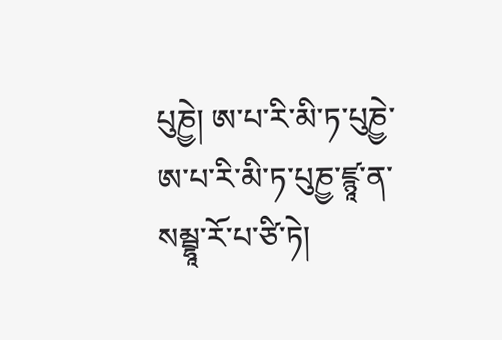པུཎྱེ། ཨ་པ་རི་མི་ཏ་པུཎྱེ་ཨ་པ་རི་མི་ཏ་པུཎྱ་ཛྙཱ་ན་སམྦྷཱ་རོ་པ་ཙི་ཏེ།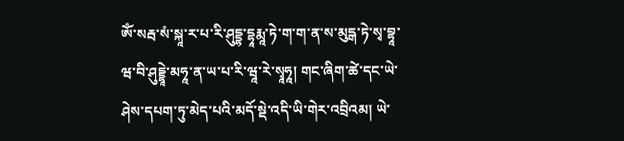ཨོཾ་སརྦ་སཾ་སྐཱ་ར་པ་རི་ཤུདྡྷ་དྷཱརྨཱ་ཏེ་ག་ག་ན་ས་མུདྒ་ཏེ་སྭ་བྷཱ་ཝ་བི་ཤུདྡྷཱེ་མཧཱ་ན་ཡ་པ་རི་ཝཱ་རེ་སྭཱཧཱ། གང་ཞིག་ཚེ་དང་ཡེ་ཤེས་དཔག་ཏུ་མེད་པའི་མདོ་སྡེ་འདི་ཡི་གེར་འབྲིའམ། ཡེ་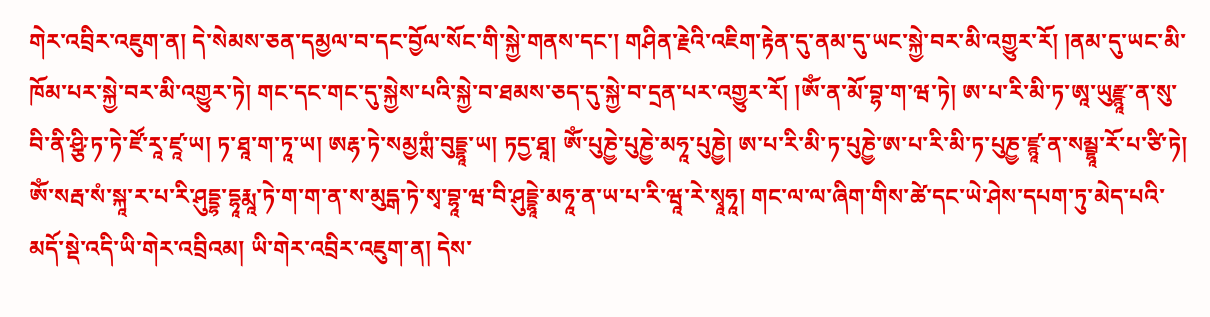གེར་འབྲིར་འཇུག་ན། དེ་སེམས་ཅན་དམྱལ་བ་དང་བྱོལ་སོང་གི་སྐྱེ་གནས་དང་། གཤིན་རྗེའི་འཇིག་རྟེན་དུ་ནམ་དུ་ཡང་སྐྱེ་བར་མི་འགྱུར་རོ། །ནམ་དུ་ཡང་མི་ཁོམ་པར་སྐྱེ་བར་མི་འགྱུར་ཏེ། གང་དང་གང་དུ་སྐྱེས་པའི་སྐྱེ་བ་ཐམས་ཅད་དུ་སྐྱེ་བ་དྲན་པར་འགྱུར་རོ། །ཨོཾ་ན་མོ་བྷ་ག་ཝ་ཏེ། ཨ་པ་རི་མི་ཏ་ཨཱ་ཡུརྫྙཱ་ན་སུ་བི་ནི་ཤྩི་ཏ་ཏེ་ཛོ་རཱ་ཛཱ་ཡ། ཏ་ཐཱ་ག་ཏཱ་ཡ། ཨརྷ་ཏེ་སམྱཀྶཾ་བུདྡྷཱ་ཡ། ཏདྱ་ཐཱ། ཨོཾ་པུཎྱེ་པུཎྱེ་མཧཱ་པུཎྱེ། ཨ་པ་རི་མི་ཏ་པུཎྱེ་ཨ་པ་རི་མི་ཏ་པུཎྱ་ཛྙཱ་ན་སམྦྷཱ་རོ་པ་ཙི་ཏེ། ཨོཾ་སརྦ་སཾ་སྐཱ་ར་པ་རི་ཤུདྡྷ་དྷཱརྨཱ་ཏེ་ག་ག་ན་ས་མུདྒ་ཏེ་སྭ་བྷཱ་ཝ་བི་ཤུདྡྷཱེ་མཧཱ་ན་ཡ་པ་རི་ཝཱ་རེ་སྭཱཧཱ། གང་ལ་ལ་ཞིག་གིས་ཚེ་དང་ཡེ་ཤེས་དཔག་ཏུ་མེད་པའི་མདོ་སྡེ་འདི་ཡི་གེར་འབྲིའམ། ཡི་གེར་འབྲིར་འཇུག་ན། དེས་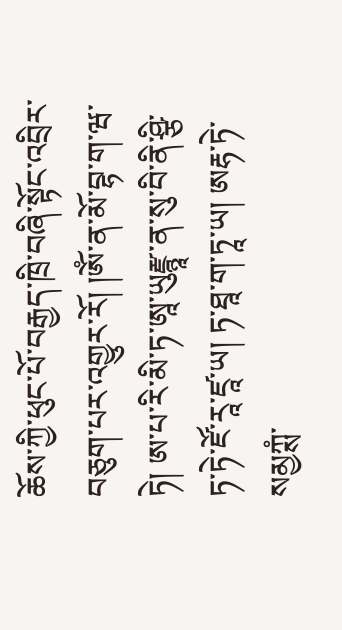ཆོས་ཀྱི་ཕུང་པོ་བརྒྱད་ཁྲི་བཞི་སྟོང་འབྲིར་བཅུག་པར་འགྱུར་རོ། །ཨོཾ་ན་མོ་བྷ་ག་ཝ་ཏེ། ཨ་པ་རི་མི་ཏ་ཨཱ་ཡུརྫྙཱ་ན་སུ་བི་ནི་ཤྩི་ཏ་ཏེ་ཛོ་རཱ་ཛཱ་ཡ། ཏ་ཐཱ་ག་ཏཱ་ཡ། ཨརྷ་ཏེ་སམྱཀྶཾ་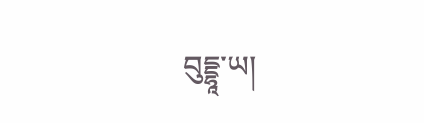བུདྡྷཱ་ཡ།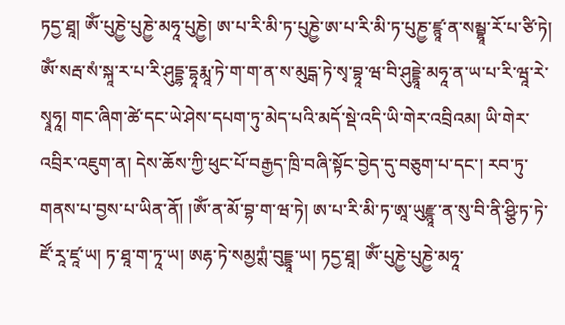ཏདྱ་ཐཱ། ཨོཾ་པུཎྱེ་པུཎྱེ་མཧཱ་པུཎྱེ། ཨ་པ་རི་མི་ཏ་པུཎྱེ་ཨ་པ་རི་མི་ཏ་པུཎྱ་ཛྙཱ་ན་སམྦྷཱ་རོ་པ་ཙི་ཏེ། ཨོཾ་སརྦ་སཾ་སྐཱ་ར་པ་རི་ཤུདྡྷ་དྷཱརྨཱ་ཏེ་ག་ག་ན་ས་མུདྒ་ཏེ་སྭ་བྷཱ་ཝ་བི་ཤུདྡྷཱེ་མཧཱ་ན་ཡ་པ་རི་ཝཱ་རེ་སྭཱཧཱ། གང་ཞིག་ཚེ་དང་ཡེ་ཤེས་དཔག་ཏུ་མེད་པའི་མདོ་སྡེ་འདི་ཡི་གེར་འབྲིའམ། ཡི་གེར་འབྲིར་འཇུག་ན། དེས་ཆོས་ཀྱི་ཕུང་པོ་བརྒྱད་ཁྲི་བཞི་སྟོང་བྱེད་དུ་བཅུག་པ་དང་། རབ་ཏུ་གནས་པ་བྱས་པ་ཡིན་ནོ། །ཨོཾ་ན་མོ་བྷ་ག་ཝ་ཏེ། ཨ་པ་རི་མི་ཏ་ཨཱ་ཡུརྫྙཱ་ན་སུ་བི་ནི་ཤྩི་ཏ་ཏེ་ཛོ་རཱ་ཛཱ་ཡ། ཏ་ཐཱ་ག་ཏཱ་ཡ། ཨརྷ་ཏེ་སམྱཀྶཾ་བུདྡྷཱ་ཡ། ཏདྱ་ཐཱ། ཨོཾ་པུཎྱེ་པུཎྱེ་མཧཱ་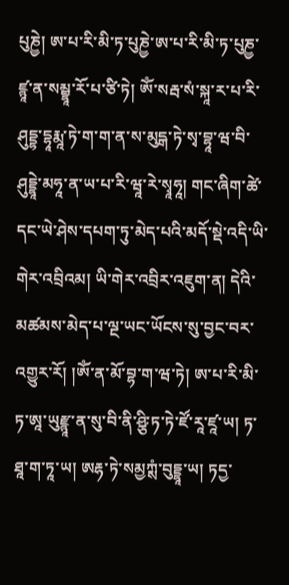པུཎྱེ། ཨ་པ་རི་མི་ཏ་པུཎྱེ་ཨ་པ་རི་མི་ཏ་པུཎྱ་ཛྙཱ་ན་སམྦྷཱ་རོ་པ་ཙི་ཏེ། ཨོཾ་སརྦ་སཾ་སྐཱ་ར་པ་རི་ཤུདྡྷ་དྷཱརྨཱ་ཏེ་ག་ག་ན་ས་མུདྒ་ཏེ་སྭ་བྷཱ་ཝ་བི་ཤུདྡྷཱེ་མཧཱ་ན་ཡ་པ་རི་ཝཱ་རེ་སྭཱཧཱ། གང་ཞིག་ཚེ་དང་ཡེ་ཤེས་དཔག་ཏུ་མེད་པའི་མདོ་སྡེ་འདི་ཡི་གེར་འབྲིའམ། ཡི་གེར་འབྲིར་འཇུག་ན། དེའི་མཚམས་མེད་པ་ལྔ་ཡང་ཡོངས་སུ་བྱང་བར་འགྱུར་རོ། །ཨོཾ་ན་མོ་བྷ་ག་ཝ་ཏེ། ཨ་པ་རི་མི་ཏ་ཨཱ་ཡུརྫྙཱ་ན་སུ་བི་ནི་ཤྩི་ཏ་ཏེ་ཛོ་རཱ་ཛཱ་ཡ། ཏ་ཐཱ་ག་ཏཱ་ཡ། ཨརྷ་ཏེ་སམྱཀྶཾ་བུདྡྷཱ་ཡ། ཏདྱ་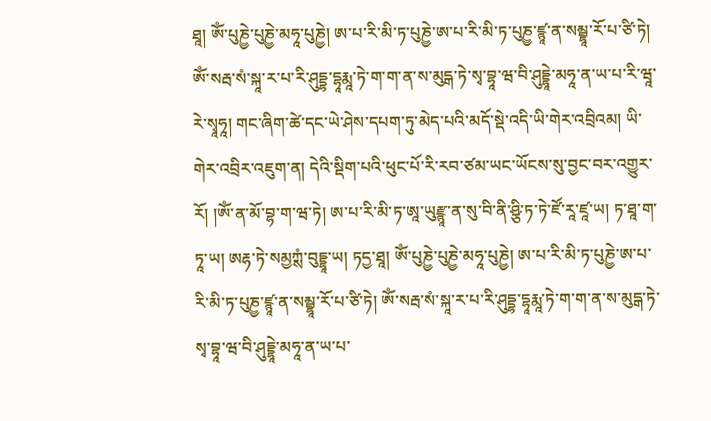ཐཱ། ཨོཾ་པུཎྱེ་པུཎྱེ་མཧཱ་པུཎྱེ། ཨ་པ་རི་མི་ཏ་པུཎྱེ་ཨ་པ་རི་མི་ཏ་པུཎྱ་ཛྙཱ་ན་སམྦྷཱ་རོ་པ་ཙི་ཏེ། ཨོཾ་སརྦ་སཾ་སྐཱ་ར་པ་རི་ཤུདྡྷ་དྷཱརྨཱ་ཏེ་ག་ག་ན་ས་མུདྒ་ཏེ་སྭ་བྷཱ་ཝ་བི་ཤུདྡྷཱེ་མཧཱ་ན་ཡ་པ་རི་ཝཱ་རེ་སྭཱཧཱ། གང་ཞིག་ཚེ་དང་ཡེ་ཤེས་དཔག་ཏུ་མེད་པའི་མདོ་སྡེ་འདི་ཡི་གེར་འབྲིའམ། ཡི་གེར་འབྲིར་འཇུག་ན། དེའི་སྡིག་པའི་ཕུང་པོ་རི་རབ་ཙམ་ཡང་ཡོངས་སུ་བྱང་བར་འགྱུར་རོ། །ཨོཾ་ན་མོ་བྷ་ག་ཝ་ཏེ། ཨ་པ་རི་མི་ཏ་ཨཱ་ཡུརྫྙཱ་ན་སུ་བི་ནི་ཤྩི་ཏ་ཏེ་ཛོ་རཱ་ཛཱ་ཡ། ཏ་ཐཱ་ག་ཏཱ་ཡ། ཨརྷ་ཏེ་སམྱཀྶཾ་བུདྡྷཱ་ཡ། ཏདྱ་ཐཱ། ཨོཾ་པུཎྱེ་པུཎྱེ་མཧཱ་པུཎྱེ། ཨ་པ་རི་མི་ཏ་པུཎྱེ་ཨ་པ་རི་མི་ཏ་པུཎྱ་ཛྙཱ་ན་སམྦྷཱ་རོ་པ་ཙི་ཏེ། ཨོཾ་སརྦ་སཾ་སྐཱ་ར་པ་རི་ཤུདྡྷ་དྷཱརྨཱ་ཏེ་ག་ག་ན་ས་མུདྒ་ཏེ་སྭ་བྷཱ་ཝ་བི་ཤུདྡྷཱེ་མཧཱ་ན་ཡ་པ་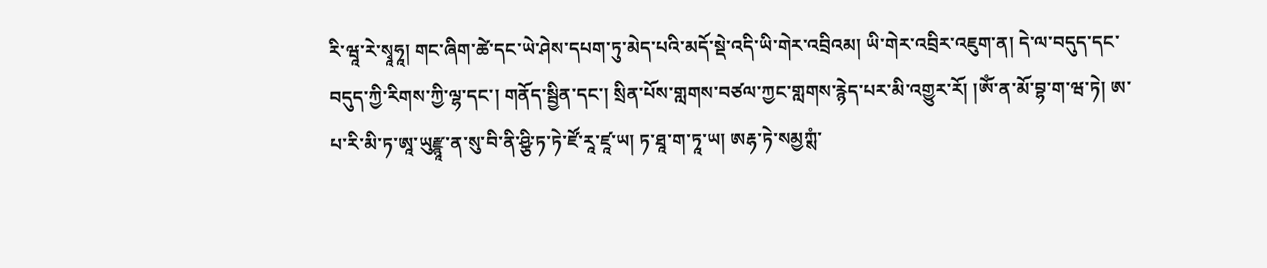རི་ཝཱ་རེ་སྭཱཧཱ། གང་ཞིག་ཚེ་དང་ཡེ་ཤེས་དཔག་ཏུ་མེད་པའི་མདོ་སྡེ་འདི་ཡི་གེར་འབྲིའམ། ཡི་གེར་འབྲིར་འཇུག་ན། དེ་ལ་བདུད་དང་བདུད་ཀྱི་རིགས་ཀྱི་ལྷ་དང་། གནོད་སྦྱིན་དང་། སྲིན་པོས་གླགས་བཙལ་ཀྱང་གླགས་རྙེད་པར་མི་འགྱུར་རོ། །ཨོཾ་ན་མོ་བྷ་ག་ཝ་ཏེ། ཨ་པ་རི་མི་ཏ་ཨཱ་ཡུརྫྙཱ་ན་སུ་བི་ནི་ཤྩི་ཏ་ཏེ་ཛོ་རཱ་ཛཱ་ཡ། ཏ་ཐཱ་ག་ཏཱ་ཡ། ཨརྷ་ཏེ་སམྱཀྶཾ་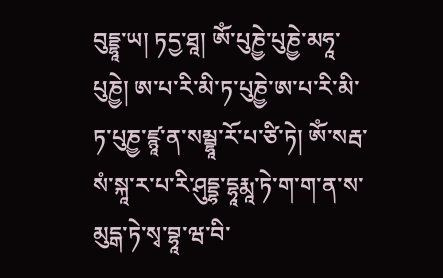བུདྡྷཱ་ཡ། ཏདྱ་ཐཱ། ཨོཾ་པུཎྱེ་པུཎྱེ་མཧཱ་པུཎྱེ། ཨ་པ་རི་མི་ཏ་པུཎྱེ་ཨ་པ་རི་མི་ཏ་པུཎྱ་ཛྙཱ་ན་སམྦྷཱ་རོ་པ་ཙི་ཏེ། ཨོཾ་སརྦ་སཾ་སྐཱ་ར་པ་རི་ཤུདྡྷ་དྷཱརྨཱ་ཏེ་ག་ག་ན་ས་མུདྒ་ཏེ་སྭ་བྷཱ་ཝ་བི་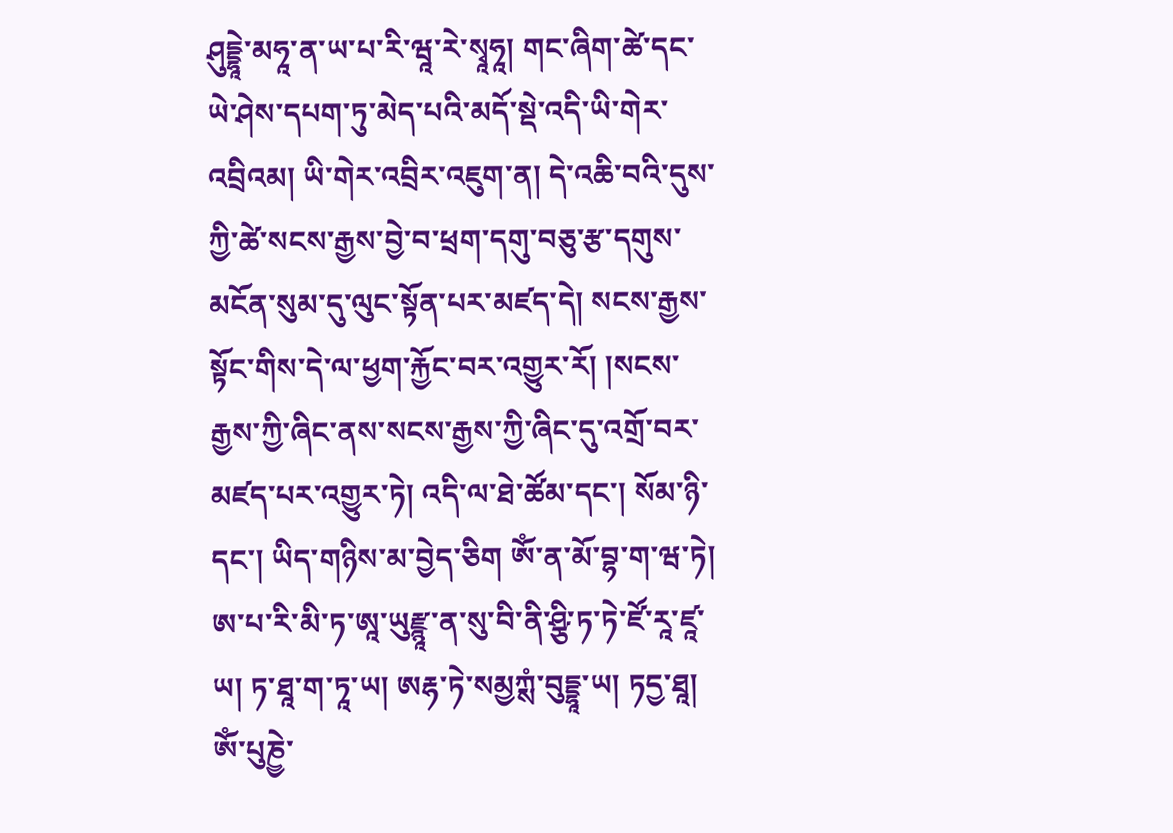ཤུདྡྷཱེ་མཧཱ་ན་ཡ་པ་རི་ཝཱ་རེ་སྭཱཧཱ། གང་ཞིག་ཚེ་དང་ཡེ་ཤེས་དཔག་ཏུ་མེད་པའི་མདོ་སྡེ་འདི་ཡི་གེར་འབྲིའམ། ཡི་གེར་འབྲིར་འཇུག་ན། དེ་འཆི་བའི་དུས་ཀྱི་ཚེ་སངས་རྒྱས་བྱེ་བ་ཕྲག་དགུ་བཅུ་རྩ་དགུས་མངོན་སུམ་དུ་ལུང་སྟོན་པར་མཛད་དེ། སངས་རྒྱས་སྟོང་གིས་དེ་ལ་ཕྱག་རྐྱོང་བར་འགྱུར་རོ། །སངས་རྒྱས་ཀྱི་ཞིང་ནས་སངས་རྒྱས་ཀྱི་ཞིང་དུ་འགྲོ་བར་མཛད་པར་འགྱུར་ཏེ། འདི་ལ་ཐེ་ཚོམ་དང་། སོམ་ཉི་དང་། ཡིད་གཉིས་མ་བྱེད་ཅིག ཨོཾ་ན་མོ་བྷ་ག་ཝ་ཏེ། ཨ་པ་རི་མི་ཏ་ཨཱ་ཡུརྫྙཱ་ན་སུ་བི་ནི་ཤྩི་ཏ་ཏེ་ཛོ་རཱ་ཛཱ་ཡ། ཏ་ཐཱ་ག་ཏཱ་ཡ། ཨརྷ་ཏེ་སམྱཀྶཾ་བུདྡྷཱ་ཡ། ཏདྱ་ཐཱ། ཨོཾ་པུཎྱེ་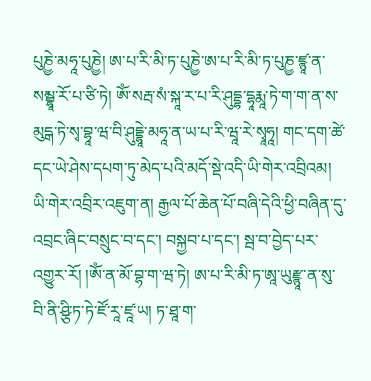པུཎྱེ་མཧཱ་པུཎྱེ། ཨ་པ་རི་མི་ཏ་པུཎྱེ་ཨ་པ་རི་མི་ཏ་པུཎྱ་ཛྙཱ་ན་སམྦྷཱ་རོ་པ་ཙི་ཏེ། ཨོཾ་སརྦ་སཾ་སྐཱ་ར་པ་རི་ཤུདྡྷ་དྷཱརྨཱ་ཏེ་ག་ག་ན་ས་མུདྒ་ཏེ་སྭ་བྷཱ་ཝ་བི་ཤུདྡྷཱེ་མཧཱ་ན་ཡ་པ་རི་ཝཱ་རེ་སྭཱཧཱ། གང་དག་ཚེ་དང་ཡེ་ཤེས་དཔག་ཏུ་མེད་པའི་མདོ་སྡེ་འདི་ཡི་གེར་འབྲིའམ། ཡི་གེར་འབྲིར་འཇུག་ན། རྒྱལ་པོ་ཆེན་པོ་བཞི་དེའི་ཕྱི་བཞིན་དུ་འབྲང་ཞིང་བསྲུང་བ་དང་། བསྐྱབ་པ་དང་། སྦ་བ་བྱེད་པར་འགྱུར་རོ། །ཨོཾ་ན་མོ་བྷ་ག་ཝ་ཏེ། ཨ་པ་རི་མི་ཏ་ཨཱ་ཡུརྫྙཱ་ན་སུ་བི་ནི་ཤྩི་ཏ་ཏེ་ཛོ་རཱ་ཛཱ་ཡ། ཏ་ཐཱ་ག་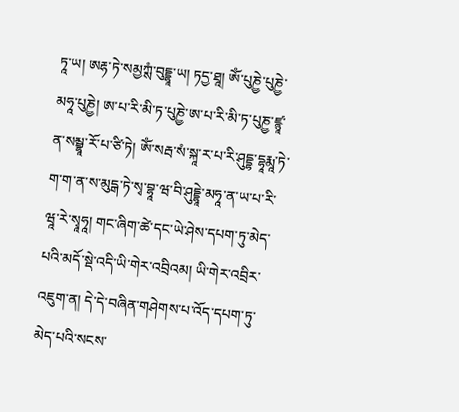ཏཱ་ཡ། ཨརྷ་ཏེ་སམྱཀྶཾ་བུདྡྷཱ་ཡ། ཏདྱ་ཐཱ། ཨོཾ་པུཎྱེ་པུཎྱེ་མཧཱ་པུཎྱེ། ཨ་པ་རི་མི་ཏ་པུཎྱེ་ཨ་པ་རི་མི་ཏ་པུཎྱ་ཛྙཱ་ན་སམྦྷཱ་རོ་པ་ཙི་ཏེ། ཨོཾ་སརྦ་སཾ་སྐཱ་ར་པ་རི་ཤུདྡྷ་དྷཱརྨཱ་ཏེ་ག་ག་ན་ས་མུདྒ་ཏེ་སྭ་བྷཱ་ཝ་བི་ཤུདྡྷཱེ་མཧཱ་ན་ཡ་པ་རི་ཝཱ་རེ་སྭཱཧཱ། གང་ཞིག་ཚེ་དང་ཡེ་ཤེས་དཔག་ཏུ་མེད་པའི་མདོ་སྡེ་འདི་ཡི་གེར་འབྲིའམ། ཡི་གེར་འབྲིར་འཇུག་ན། དེ་དེ་བཞིན་གཤེགས་པ་འོད་དཔག་ཏུ་མེད་པའི་སངས་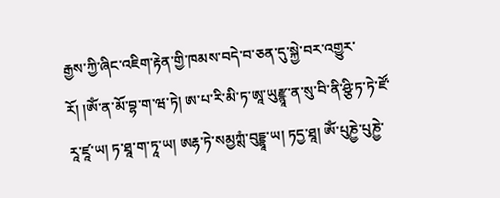རྒྱས་ཀྱི་ཞིང་འཇིག་རྟེན་གྱི་ཁམས་བདེ་བ་ཅན་དུ་སྐྱེ་བར་འགྱུར་རོ། །ཨོཾ་ན་མོ་བྷ་ག་ཝ་ཏེ། ཨ་པ་རི་མི་ཏ་ཨཱ་ཡུརྫྙཱ་ན་སུ་བི་ནི་ཤྩི་ཏ་ཏེ་ཛོ་རཱ་ཛཱ་ཡ། ཏ་ཐཱ་ག་ཏཱ་ཡ། ཨརྷ་ཏེ་སམྱཀྶཾ་བུདྡྷཱ་ཡ། ཏདྱ་ཐཱ། ཨོཾ་པུཎྱེ་པུཎྱེ་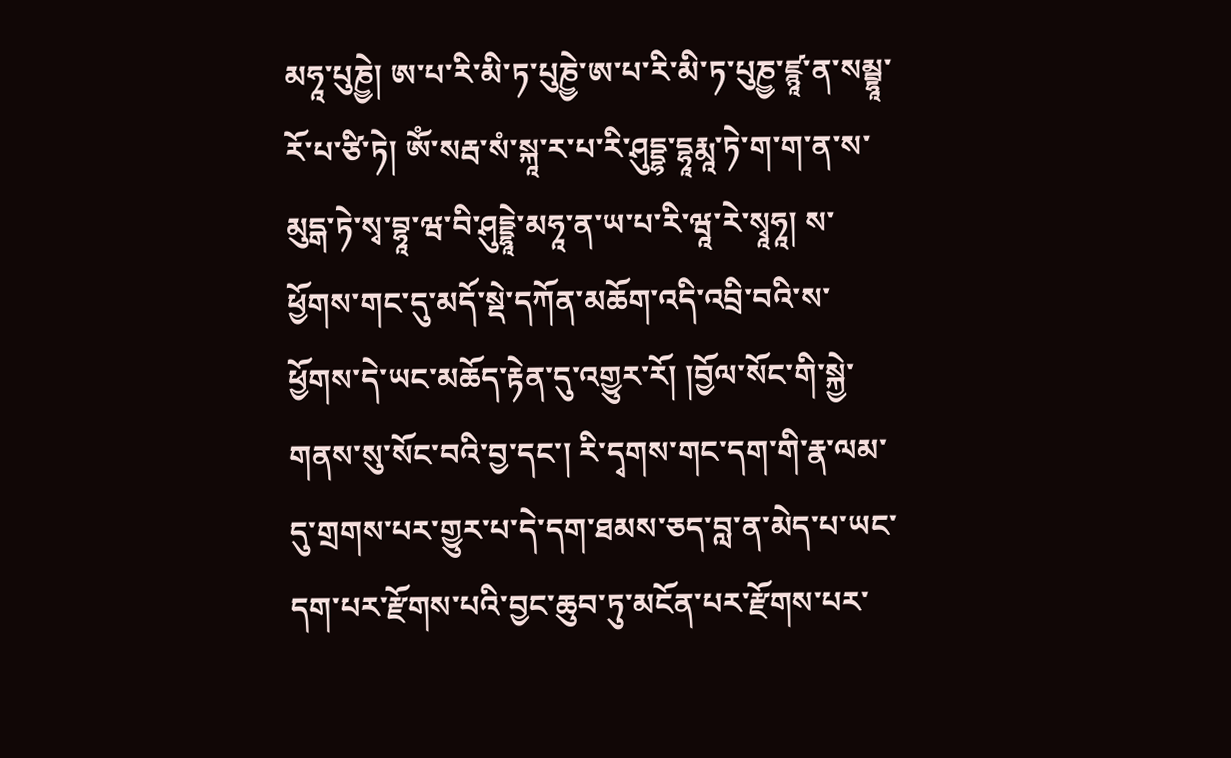མཧཱ་པུཎྱེ། ཨ་པ་རི་མི་ཏ་པུཎྱེ་ཨ་པ་རི་མི་ཏ་པུཎྱ་ཛྙཱ་ན་སམྦྷཱ་རོ་པ་ཙི་ཏེ། ཨོཾ་སརྦ་སཾ་སྐཱ་ར་པ་རི་ཤུདྡྷ་དྷཱརྨཱ་ཏེ་ག་ག་ན་ས་མུདྒ་ཏེ་སྭ་བྷཱ་ཝ་བི་ཤུདྡྷཱེ་མཧཱ་ན་ཡ་པ་རི་ཝཱ་རེ་སྭཱཧཱ། ས་ཕྱོགས་གང་དུ་མདོ་སྡེ་དཀོན་མཆོག་འདི་འབྲི་བའི་ས་ཕྱོགས་དེ་ཡང་མཆོད་རྟེན་དུ་འགྱུར་རོ། །བྱོལ་སོང་གི་སྐྱེ་གནས་སུ་སོང་བའི་བྱ་དང་། རི་དྭགས་གང་དག་གི་རྣ་ལམ་དུ་གྲགས་པར་གྱུར་པ་དེ་དག་ཐམས་ཅད་བླ་ན་མེད་པ་ཡང་དག་པར་རྫོགས་པའི་བྱང་ཆུབ་ཏུ་མངོན་པར་རྫོགས་པར་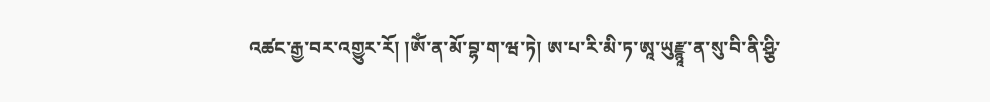འཚང་རྒྱ་བར་འགྱུར་རོ། །ཨོཾ་ན་མོ་བྷ་ག་ཝ་ཏེ། ཨ་པ་རི་མི་ཏ་ཨཱ་ཡུརྫྙཱ་ན་སུ་བི་ནི་ཤྩི་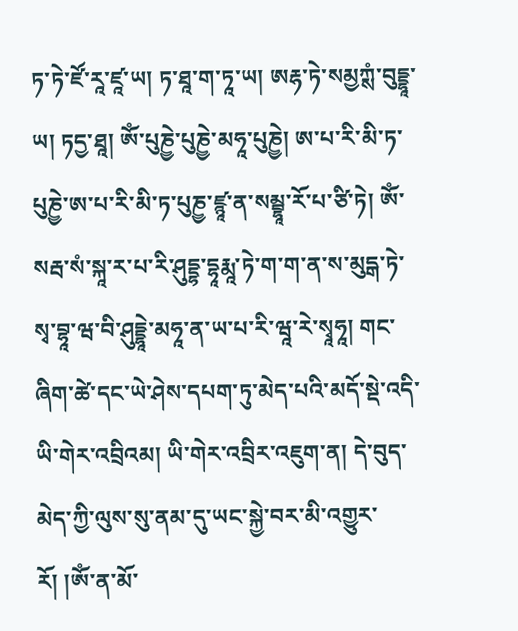ཏ་ཏེ་ཛོ་རཱ་ཛཱ་ཡ། ཏ་ཐཱ་ག་ཏཱ་ཡ། ཨརྷ་ཏེ་སམྱཀྶཾ་བུདྡྷཱ་ཡ། ཏདྱ་ཐཱ། ཨོཾ་པུཎྱེ་པུཎྱེ་མཧཱ་པུཎྱེ། ཨ་པ་རི་མི་ཏ་པུཎྱེ་ཨ་པ་རི་མི་ཏ་པུཎྱ་ཛྙཱ་ན་སམྦྷཱ་རོ་པ་ཙི་ཏེ། ཨོཾ་སརྦ་སཾ་སྐཱ་ར་པ་རི་ཤུདྡྷ་དྷཱརྨཱ་ཏེ་ག་ག་ན་ས་མུདྒ་ཏེ་སྭ་བྷཱ་ཝ་བི་ཤུདྡྷཱེ་མཧཱ་ན་ཡ་པ་རི་ཝཱ་རེ་སྭཱཧཱ། གང་ཞིག་ཚེ་དང་ཡེ་ཤེས་དཔག་ཏུ་མེད་པའི་མདོ་སྡེ་འདི་ཡི་གེར་འབྲིའམ། ཡི་གེར་འབྲིར་འཇུག་ན། དེ་བུད་མེད་ཀྱི་ལུས་སུ་ནམ་དུ་ཡང་སྐྱེ་བར་མི་འགྱུར་རོ། །ཨོཾ་ན་མོ་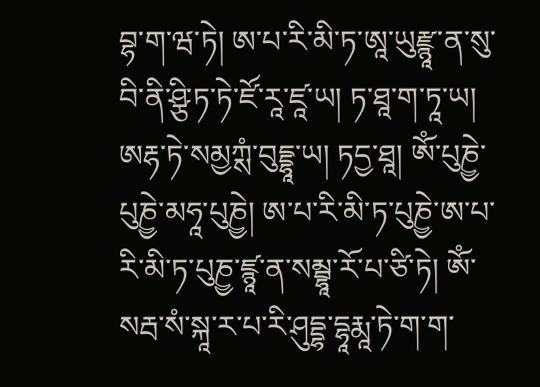བྷ་ག་ཝ་ཏེ། ཨ་པ་རི་མི་ཏ་ཨཱ་ཡུརྫྙཱ་ན་སུ་བི་ནི་ཤྩི་ཏ་ཏེ་ཛོ་རཱ་ཛཱ་ཡ། ཏ་ཐཱ་ག་ཏཱ་ཡ། ཨརྷ་ཏེ་སམྱཀྶཾ་བུདྡྷཱ་ཡ། ཏདྱ་ཐཱ། ཨོཾ་པུཎྱེ་པུཎྱེ་མཧཱ་པུཎྱེ། ཨ་པ་རི་མི་ཏ་པུཎྱེ་ཨ་པ་རི་མི་ཏ་པུཎྱ་ཛྙཱ་ན་སམྦྷཱ་རོ་པ་ཙི་ཏེ། ཨོཾ་སརྦ་སཾ་སྐཱ་ར་པ་རི་ཤུདྡྷ་དྷཱརྨཱ་ཏེ་ག་ག་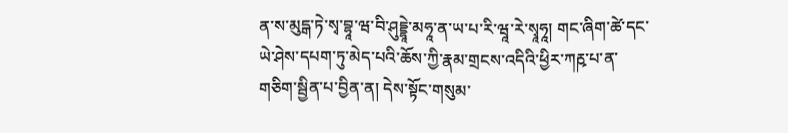ན་ས་མུདྒ་ཏེ་སྭ་བྷཱ་ཝ་བི་ཤུདྡྷཱེ་མཧཱ་ན་ཡ་པ་རི་ཝཱ་རེ་སྭཱཧཱ། གང་ཞིག་ཚེ་དང་ཡེ་ཤེས་དཔག་ཏུ་མེད་པའི་ཆོས་ཀྱི་རྣམ་གྲངས་འདིའི་ཕྱིར་ཀརྵ་པ་ན་གཅིག་སྦྱིན་པ་བྱིན་ན། དེས་སྟོང་གསུམ་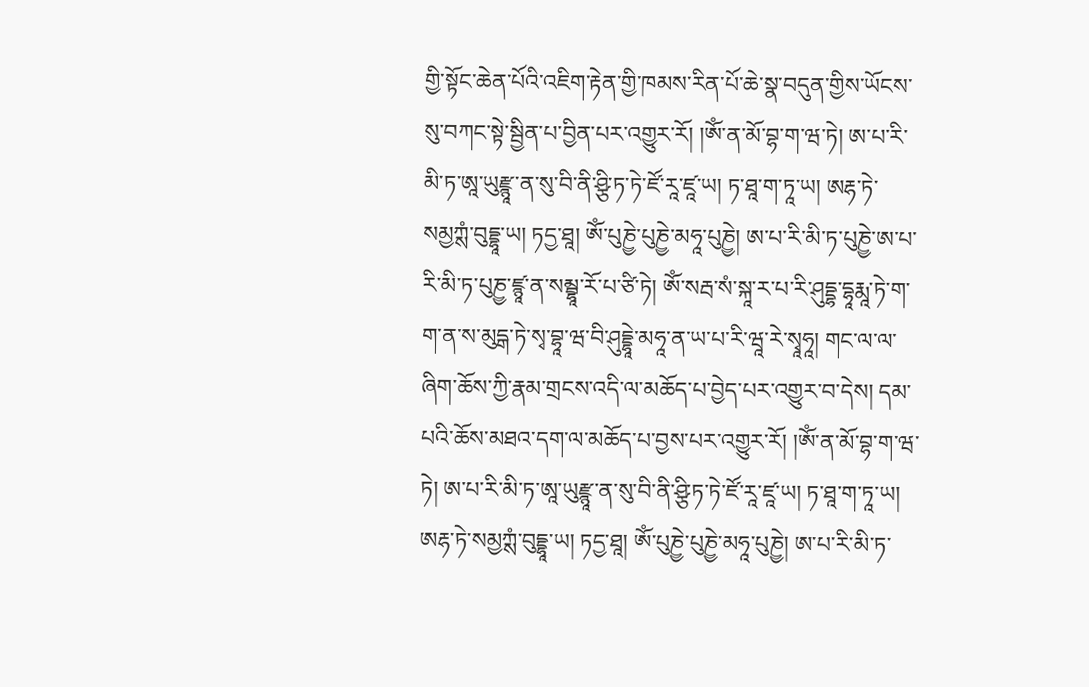གྱི་སྟོང་ཆེན་པོའི་འཇིག་རྟེན་གྱི་ཁམས་རིན་པོ་ཆེ་སྣ་བདུན་གྱིས་ཡོངས་སུ་བཀང་སྟེ་སྦྱིན་པ་བྱིན་པར་འགྱུར་རོ། །ཨོཾ་ན་མོ་བྷ་ག་ཝ་ཏེ། ཨ་པ་རི་མི་ཏ་ཨཱ་ཡུརྫྙཱ་ན་སུ་བི་ནི་ཤྩི་ཏ་ཏེ་ཛོ་རཱ་ཛཱ་ཡ། ཏ་ཐཱ་ག་ཏཱ་ཡ། ཨརྷ་ཏེ་སམྱཀྶཾ་བུདྡྷཱ་ཡ། ཏདྱ་ཐཱ། ཨོཾ་པུཎྱེ་པུཎྱེ་མཧཱ་པུཎྱེ། ཨ་པ་རི་མི་ཏ་པུཎྱེ་ཨ་པ་རི་མི་ཏ་པུཎྱ་ཛྙཱ་ན་སམྦྷཱ་རོ་པ་ཙི་ཏེ། ཨོཾ་སརྦ་སཾ་སྐཱ་ར་པ་རི་ཤུདྡྷ་དྷཱརྨཱ་ཏེ་ག་ག་ན་ས་མུདྒ་ཏེ་སྭ་བྷཱ་ཝ་བི་ཤུདྡྷཱེ་མཧཱ་ན་ཡ་པ་རི་ཝཱ་རེ་སྭཱཧཱ། གང་ལ་ལ་ཞིག་ཆོས་ཀྱི་རྣམ་གྲངས་འདི་ལ་མཆོད་པ་བྱེད་པར་འགྱུར་བ་དེས། དམ་པའི་ཆོས་མཐའ་དག་ལ་མཆོད་པ་བྱས་པར་འགྱུར་རོ། །ཨོཾ་ན་མོ་བྷ་ག་ཝ་ཏེ། ཨ་པ་རི་མི་ཏ་ཨཱ་ཡུརྫྙཱ་ན་སུ་བི་ནི་ཤྩི་ཏ་ཏེ་ཛོ་རཱ་ཛཱ་ཡ། ཏ་ཐཱ་ག་ཏཱ་ཡ། ཨརྷ་ཏེ་སམྱཀྶཾ་བུདྡྷཱ་ཡ། ཏདྱ་ཐཱ། ཨོཾ་པུཎྱེ་པུཎྱེ་མཧཱ་པུཎྱེ། ཨ་པ་རི་མི་ཏ་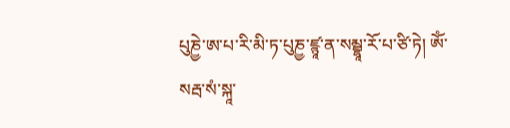པུཎྱེ་ཨ་པ་རི་མི་ཏ་པུཎྱ་ཛྙཱ་ན་སམྦྷཱ་རོ་པ་ཙི་ཏེ། ཨོཾ་སརྦ་སཾ་སྐཱ་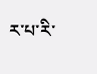ར་པ་རི་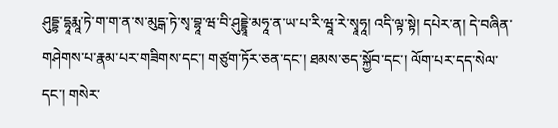ཤུདྡྷ་དྷཱརྨཱ་ཏེ་ག་ག་ན་ས་མུདྒ་ཏེ་སྭ་བྷཱ་ཝ་བི་ཤུདྡྷཱེ་མཧཱ་ན་ཡ་པ་རི་ཝཱ་རེ་སྭཱཧཱ། འདི་ལྟ་སྟེ། དཔེར་ན། དེ་བཞིན་གཤེགས་པ་རྣམ་པར་གཟིགས་དང་། གཙུག་ཏོར་ཅན་དང་། ཐམས་ཅད་སྐྱོབ་དང་། ལོག་པར་དད་སེལ་དང་། གསེར་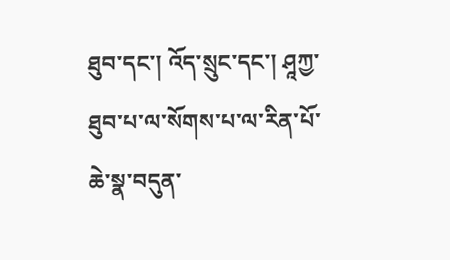ཐུབ་དང་། འོད་སྲུང་དང་། ཤཱཀྱ་ཐུབ་པ་ལ་སོགས་པ་ལ་རིན་པོ་ཆེ་སྣ་བདུན་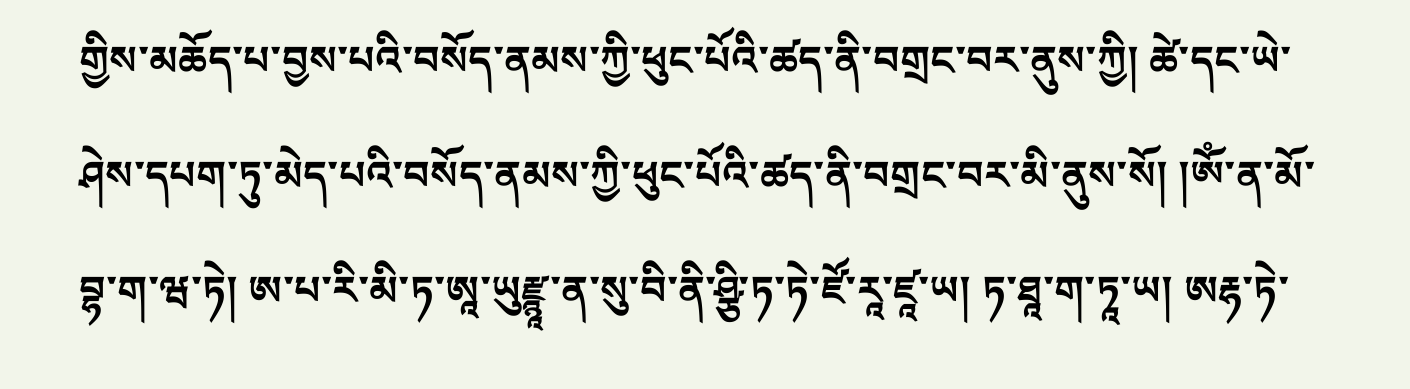གྱིས་མཆོད་པ་བྱས་པའི་བསོད་ནམས་ཀྱི་ཕུང་པོའི་ཚད་ནི་བགྲང་བར་ནུས་ཀྱི། ཚེ་དང་ཡེ་ཤེས་དཔག་ཏུ་མེད་པའི་བསོད་ནམས་ཀྱི་ཕུང་པོའི་ཚད་ནི་བགྲང་བར་མི་ནུས་སོ། །ཨོཾ་ན་མོ་བྷ་ག་ཝ་ཏེ། ཨ་པ་རི་མི་ཏ་ཨཱ་ཡུརྫྙཱ་ན་སུ་བི་ནི་ཤྩི་ཏ་ཏེ་ཛོ་རཱ་ཛཱ་ཡ། ཏ་ཐཱ་ག་ཏཱ་ཡ། ཨརྷ་ཏེ་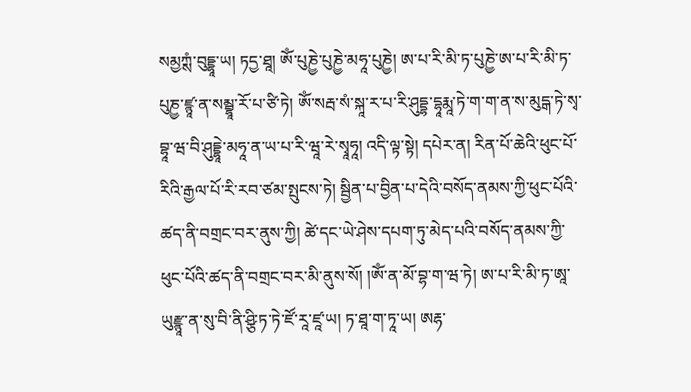སམྱཀྶཾ་བུདྡྷཱ་ཡ། ཏདྱ་ཐཱ། ཨོཾ་པུཎྱེ་པུཎྱེ་མཧཱ་པུཎྱེ། ཨ་པ་རི་མི་ཏ་པུཎྱེ་ཨ་པ་རི་མི་ཏ་པུཎྱ་ཛྙཱ་ན་སམྦྷཱ་རོ་པ་ཙི་ཏེ། ཨོཾ་སརྦ་སཾ་སྐཱ་ར་པ་རི་ཤུདྡྷ་དྷཱརྨཱ་ཏེ་ག་ག་ན་ས་མུདྒ་ཏེ་སྭ་བྷཱ་ཝ་བི་ཤུདྡྷཱེ་མཧཱ་ན་ཡ་པ་རི་ཝཱ་རེ་སྭཱཧཱ། འདི་ལྟ་སྟེ། དཔེར་ན། རིན་པོ་ཆེའི་ཕུང་པོ་རིའི་རྒྱལ་པོ་རི་རབ་ཙམ་སྤུངས་ཏེ། སྦྱིན་པ་བྱིན་པ་དེའི་བསོད་ནམས་ཀྱི་ཕུང་པོའི་ཚད་ནི་བགྲང་བར་ནུས་ཀྱི། ཚེ་དང་ཡེ་ཤེས་དཔག་ཏུ་མེད་པའི་བསོད་ནམས་ཀྱི་ཕུང་པོའི་ཚད་ནི་བགྲང་བར་མི་ནུས་སོ། །ཨོཾ་ན་མོ་བྷ་ག་ཝ་ཏེ། ཨ་པ་རི་མི་ཏ་ཨཱ་ཡུརྫྙཱ་ན་སུ་བི་ནི་ཤྩི་ཏ་ཏེ་ཛོ་རཱ་ཛཱ་ཡ། ཏ་ཐཱ་ག་ཏཱ་ཡ། ཨརྷ་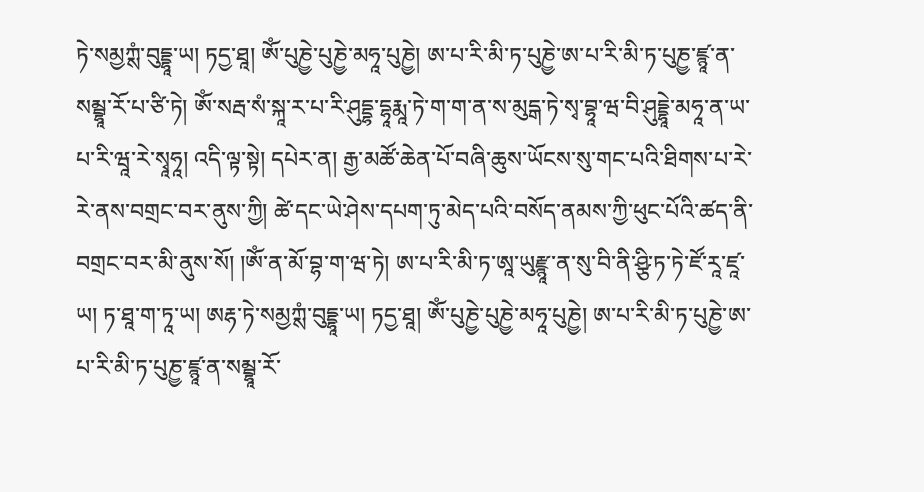ཏེ་སམྱཀྶཾ་བུདྡྷཱ་ཡ། ཏདྱ་ཐཱ། ཨོཾ་པུཎྱེ་པུཎྱེ་མཧཱ་པུཎྱེ། ཨ་པ་རི་མི་ཏ་པུཎྱེ་ཨ་པ་རི་མི་ཏ་པུཎྱ་ཛྙཱ་ན་སམྦྷཱ་རོ་པ་ཙི་ཏེ། ཨོཾ་སརྦ་སཾ་སྐཱ་ར་པ་རི་ཤུདྡྷ་དྷཱརྨཱ་ཏེ་ག་ག་ན་ས་མུདྒ་ཏེ་སྭ་བྷཱ་ཝ་བི་ཤུདྡྷཱེ་མཧཱ་ན་ཡ་པ་རི་ཝཱ་རེ་སྭཱཧཱ། འདི་ལྟ་སྟེ། དཔེར་ན། རྒྱ་མཚོ་ཆེན་པོ་བཞི་ཆུས་ཡོངས་སུ་གང་པའི་ཐིགས་པ་རེ་རེ་ནས་བགྲང་བར་ནུས་ཀྱི། ཚེ་དང་ཡེ་ཤེས་དཔག་ཏུ་མེད་པའི་བསོད་ནམས་ཀྱི་ཕུང་པོའི་ཚད་ནི་བགྲང་བར་མི་ནུས་སོ། །ཨོཾ་ན་མོ་བྷ་ག་ཝ་ཏེ། ཨ་པ་རི་མི་ཏ་ཨཱ་ཡུརྫྙཱ་ན་སུ་བི་ནི་ཤྩི་ཏ་ཏེ་ཛོ་རཱ་ཛཱ་ཡ། ཏ་ཐཱ་ག་ཏཱ་ཡ། ཨརྷ་ཏེ་སམྱཀྶཾ་བུདྡྷཱ་ཡ། ཏདྱ་ཐཱ། ཨོཾ་པུཎྱེ་པུཎྱེ་མཧཱ་པུཎྱེ། ཨ་པ་རི་མི་ཏ་པུཎྱེ་ཨ་པ་རི་མི་ཏ་པུཎྱ་ཛྙཱ་ན་སམྦྷཱ་རོ་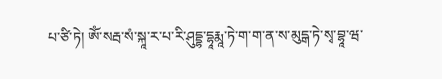པ་ཙི་ཏེ། ཨོཾ་སརྦ་སཾ་སྐཱ་ར་པ་རི་ཤུདྡྷ་དྷཱརྨཱ་ཏེ་ག་ག་ན་ས་མུདྒ་ཏེ་སྭ་བྷཱ་ཝ་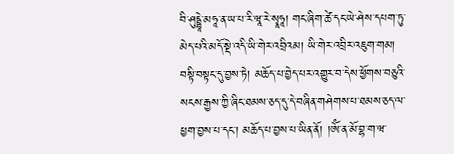བི་ཤུདྡྷཱེ་མཧཱ་ན་ཡ་པ་རི་ཝཱ་རེ་སྭཱཧཱ། གང་ཞིག་ཚེ་དང་ཡེ་ཤེས་དཔག་ཏུ་མེད་པའི་མདོ་སྡེ་འདི་ཡི་གེར་འབྲིའམ། ཡི་གེར་འབྲིར་འཇུག་གམ། བསྟི་བསྟང་དུ་བྱས་ཏེ། མཆོད་པ་བྱེད་པར་འགྱུར་བ་དེས་ཕྱོགས་བཅུའི་སངས་རྒྱས་ཀྱི་ཞིང་ཐམས་ཅད་དུ་དེ་བཞིན་གཤེགས་པ་ཐམས་ཅད་ལ་ཕྱག་བྱས་པ་དང་། མཆོད་པ་བྱས་པ་ཡིན་ནོ། །ཨོཾ་ན་མོ་བྷ་ག་ཝ་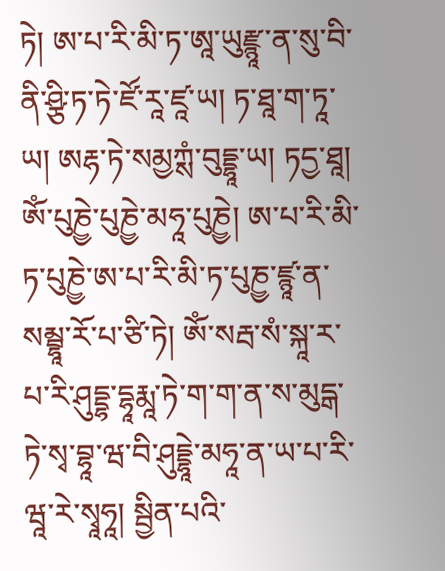ཏེ། ཨ་པ་རི་མི་ཏ་ཨཱ་ཡུརྫྙཱ་ན་སུ་བི་ནི་ཤྩི་ཏ་ཏེ་ཛོ་རཱ་ཛཱ་ཡ། ཏ་ཐཱ་ག་ཏཱ་ཡ། ཨརྷ་ཏེ་སམྱཀྶཾ་བུདྡྷཱ་ཡ། ཏདྱ་ཐཱ། ཨོཾ་པུཎྱེ་པུཎྱེ་མཧཱ་པུཎྱེ། ཨ་པ་རི་མི་ཏ་པུཎྱེ་ཨ་པ་རི་མི་ཏ་པུཎྱ་ཛྙཱ་ན་སམྦྷཱ་རོ་པ་ཙི་ཏེ། ཨོཾ་སརྦ་སཾ་སྐཱ་ར་པ་རི་ཤུདྡྷ་དྷཱརྨཱ་ཏེ་ག་ག་ན་ས་མུདྒ་ཏེ་སྭ་བྷཱ་ཝ་བི་ཤུདྡྷཱེ་མཧཱ་ན་ཡ་པ་རི་ཝཱ་རེ་སྭཱཧཱ། སྦྱིན་པའི་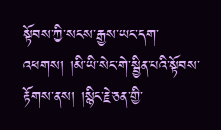སྟོབས་ཀྱི་སངས་རྒྱས་ཡང་དག་འཕགས། །མི་ཡི་སེང་གེ་སྦྱིན་པའི་སྟོབས་རྟོགས་ནས། །སྙིང་རྗེ་ཅན་གྱི་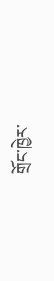གྲོང་ཁྱེར་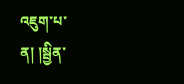འཇུག་པ་ན། །སྦྱིན་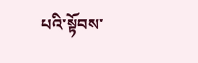པའི་སྟོབས་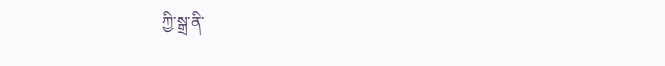ཀྱི་སྒྲ་ནི་